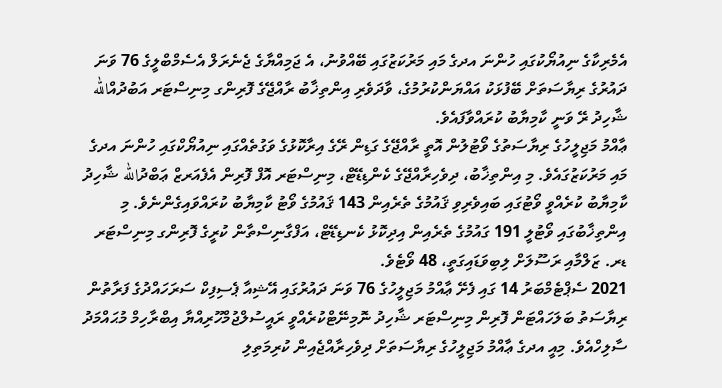އެމެރިކާގެ ނިއުޔޯކުގައި ހުންނަ އދގެ މައި މަރުކަޒުގައި ބޭއްވުނު، އެ ޖަމިއްޔާގެ ޖެނެރަލް އެސެމްބްލީގެ 76 ވަނަ ދައުރުގެ ރިޔާސަތަށް ބޭފުޅަކު އައްޔަންކުރުމުގެ، ވާދަވެރި އިންތިޚާބު ރާއްޖޭގެ ފޮރިންގ މިނިސްޓަރ އަބުދުއްالله ޝާހިދު ރޭ ވަނީ ކާމިޔާބު ކުރައްވާފައެވެ.
ޢާއްމު މަޖިލީހުގެ ރިޔާސަތުގެ ވޯޓުލުން އޮތީ ރާއްޖޭގެ ގަޑިން ރޭގެ އިރާކޮޅުގެ ވަގުތެއްގައި ނިއުޔޯކްގައި ހުންނަ އދގެ މައި މަރުކަޒުގައެވެ. މި އިންތިޚާބު، ދިވެހިރާއްޖޭގެ ކެންޑިޑޭޓް، މިނިސްޓަރ އޮފް ފޮރިން އެފެއަރޒް ޢަބްދުالله ޝާހިދު ކާމިޔާބު ކުރެއްވީ ވޯޓުގައި ބައިވެރިވި ޤައުމުގެ ތެރެއިން 143 ޤައުމުގެ ވޯޓު ކާމިޔާބު ކުރައްވައިގެންނެވެ. މި އިންތިޚާބުގައި ވޯޓުލީ 191 ގައުމުގެ ތެރެއިން އިދިކޮޅު ކެނޑިޑޭޓް، އަފްގާނިސްތާން ކުރީގެ ފޮރިންގ މިނިސްޓަރ ޑރ. ޒަލްމާއި ރަސޫލަށް ލިބިވަޑައިގަތީ، 48 ވޯޓެވެ.
2021 ސެޕްޓެމްބަރު 14 ގައި ފެށޭ ޢާއްމު މަޖިލީހުގެ 76 ވަނަ ދައުރުގައި އޭޝިއާ ޕެސިފިކް ސަރަހައްދުގެ ފަރާތުން ރިޔާސަތު ބަލަހައްޓަން ފޮރިން މިނިސްޓަރ ޝާހިދު ނޮމިނޭޓްކުރެއްވީ ރައީސުލްޖުމްހޫރިއްޔާ އިބްރާހިމް މުޙައްމަދު ސާލިހްއެވެ. މިއީ އދގެ ޢާއްމު މަޖިލީހުގެ ރިޔާސަތަށް ދިވެހިރާއްޖެއިން ކުރިމަތިލި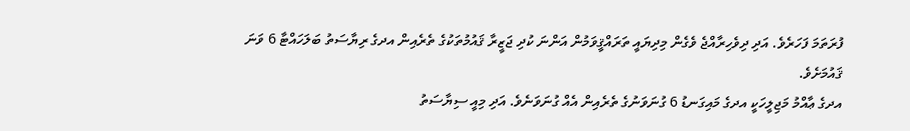ފުރަތަމަ ފަހަރެވެ. އަދި ދިވެހިރާއްޖެ ވެގެން މިދިޔައީ ތަރައްޤީވަމުން އަންނަ ކުދި ޖަޒީރާ ޤައުމުތަކުގެ ތެރެއިން އދގެ ރިޔާސަތު ބަލަހައްޓާ 6 ވަނަ ޤައުމަށެވެ.
އދގެ ޢާއްމު މަޖިލީހަކީ އދގެ މައިގަނޑު 6 ގުނަވަނުގެ ތެރެއިން އެއް ގުނަވަނެވެ. އަދި މިއީ ސިޔާސަތު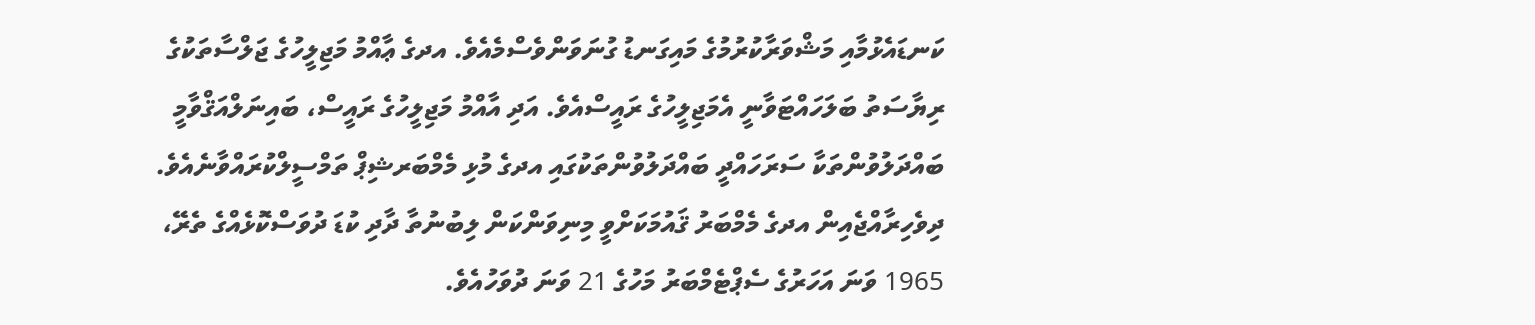ކަނޑައެޅުމާއި މަޝްވަރާކުރުމުގެ މައިގަނޑު ގުނަވަންވެސްމެއެވެ. އދގެ ޢާއްމު މަޖިލީހުގެ ޖަލްސާތަކުގެ ރިޔާސަތު ބަލަހައްޓަވާނީ އެމަޖިލީހުގެ ރައީސްއެވެ. އަދި އާއްމު މަޖިލީހުގެ ރައީސް، ބައިނަލްއަޤްވާމީ ބައްދަލުވުންތަކާ ސަރަހައްދީ ބައްދަލުވުންތަކުގައި އދގެ މުޅި މެމްބަރޝިޕް ތަމްސީލްކުރައްވާނެއެވެ.
ދިވެހިރާއްޖެއިން އދގެ މެމްބަރު ޤައުމަކަށްވީ މިނިވަންކަން ލިބުނުތާ ދާދި ކުޑަ ދުވަސްކޮޅެއްގެ ތެރޭ، 1965 ވަނަ އަހަރުގެ ސެޕްޓެމްބަރު މަހުގެ 21 ވަނަ ދުވަހުއެވެ.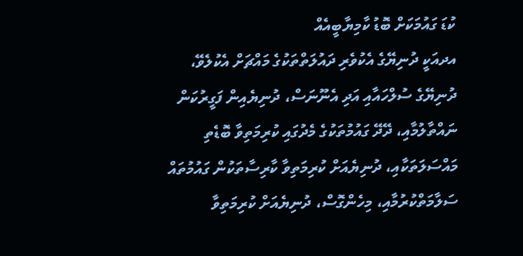ކުޑަ ގައުމަކަށް ބޮޑު ކާމިޔާބީއެއް
އދއަކީ ދުނިޔޭގެ އެކުވެރި ދައުލަތްތަކުގެ މައްޗަށް އެކުލެވޭ، ދުނިޔޭގެ ސުލްހައާއި އަދި އެނޫނަސް، ދުނިޔެއިން ފަގީރުކަން ނައްތާލުމާއި، ދޭދޭ ގައުމުތަކުގެ މެދުގައި ކުރިމަތިވާ ބޮޑެތި މައްސަލަތަކާއި، ދުނިޔެއަށް ކުރިމަތިވާ ކާރިސާތަކުން ގައުމުތައް ސަލާމަތްކުރުމާއި، މިހެންގޮސް، ދުނިޔެއަށް ކުރިމަތިވާ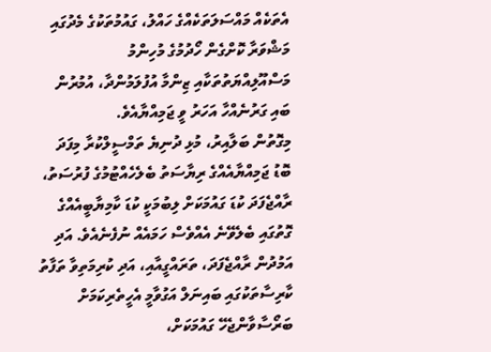އެތަކެއް މައްސަލަތަކެއްގެ ހައްލު، ގައުމުތަކުގެ މެދުގައި މަޝްވަރާ ކޮށްގެން ހޯދުމުގެ މުހިންމު މަސްއޫލިއްޔަތުތަކާއި ޒިންމާ އުފުލަމުންދާ، އުމުރުން ބައި ގަރުނެއްހާ އަހަރު ވީ ޖަމިއްޔާއެވެ.
މިގޮތުން ބަލާއިރު، މުޅި ދުނިޔެ ތަމްސީލްކުރާ މިފަދަ ބޮޑު ޖަމިއްޔާއެއްގެ ރިޔާސަތު ބެލެހެއްޓުމުގެ ފުރުސަތު، ރާއްޖެފަދަ ކުޑަ ގައުމަކަށް ލިބުމަކީ ކުޑަ ކާމިޔާބީއެއްގެ ގޮތުގައި ބެލެވޭނެ އެއްވެސް ހަމައެއް ނުފެނެއެވެ. އަދި އަމުދުން ރާއްޖެފަދަ، ތަރައްގީއާއި، އަދި ކުރިމަތިވާ ތަފާތު ކާރިސާތަކުގައި ބައިނަލް އަގުވާމީ އެހީތެރިކަމަށް ބަރޯސާވާންޖެހޭ ގައުމަކަށް،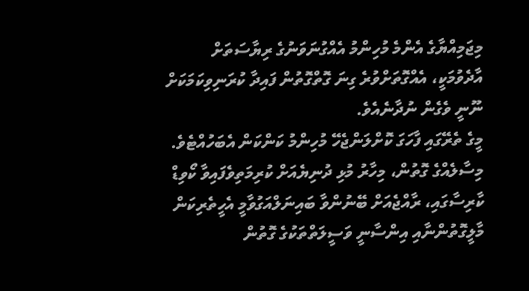މިޖަމިއްޔާގެ އެންމެ މުހިންމު އެއްގުނަވަނުގެ ރިޔާސަތަށް އާދެވުމަކީ، އެއްގޮތަށްވުރެ ގިނަ ގޮތްގޮތުން ފައިދާ ކުރަނިވިކަމަކަށް ނޫނީ ވެގެން ނުދާނެއެވެ.
މީގެ ތެރޭގައި ފާހަގަ ކޮށްލަންޖެހޭ މުހިންމު ކަންކަން އެބަހުއްޓެވެ. މިސާލެއްގެ ގޮތުން، މިހާރު މުޅި ދުނިޔެއަށް ކުރިމަތިވެފައިވާ ކޯވިޑް ކާރިސާގައި، ރާއްޖެއަށް ބޭނުންވާ ބައިނަލްއަގުވާމީ އެހީތެރިކަން މާލީގޮތުންނާއި އިންސާނީ ވަސީލަތްތަކުގެ ގޮތުން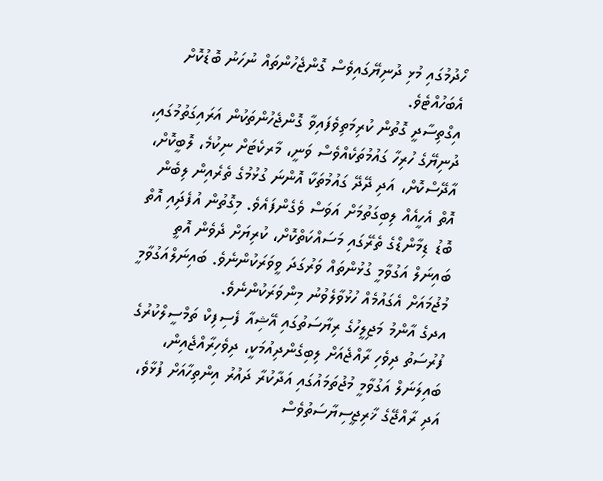ހޯދުމުގައި މުޅި ދުނިޔޭގައިވެސް ގޮންޖެހުންތައް ނުހަނު ބޮޑުކޮށް އެބަހުއްޓެވެ.
އިގްތިސާދީ ގޮތުން ކުރިމަތިވެފައިވާ ގޮންޖެހުންތަކުން އަރައިގަތުމުގައި، ދުނިޔޭގެ ހުރިހާ ގައުމުތަކެއްވެސް ވަނީ، މާރކެޓަށް ނިކުމެ، ލޮބީކޮށް، އާދޭސްކޮށް، އަދި ދޭދޭ ގައުމުތަކާ އޮންނަ ގުޅުމުގެ ތެރެއިން ލިބެން އޮތް އެހީއެއް ލިބިގަތުމަށް އަވަސް ވެގެންފައެވެ. މިގޮތުން އުފެދިައި އޮތް ބޮޑު ޑިމާންޑްގެ ތެރޭގައި މަސައްކަތްކޮށް، ކުރިޔަށް ދެވެން އޮތީ ބައިނަލް އަގުވާމީ ގުޅުންތައް ވަރުގަދަ ވީވަރަކުންނެވެ. ބައިނަލްއަގުވާމީ މުޖުމައަށް އެގައުމެއް ހުޅުވާލެވުނު މިންވަރަކުންނެވެ.
އދގެ އާންމު މަޖިލީހުގެ ރިޔާސަތުގައި އޭޝިއާ ފެސިފިކް ތަމްސީލްކުރުގެ ފުރުސަތު ދިވެހި ރާއްޖެއަށް ލިބިގެންދިއުމަކީ، ދިވެހިރާއްޖެއިން، ބައިލަނަލް އަގުވާމީ މުޖުތަމައުގައި އަދާކުރާ ދައުރު އިންތިހާއަށް ފުޅާވެ، އަދި ރާއްޖޭގެ ޚާރިޖީސިޔާސަތުވެސް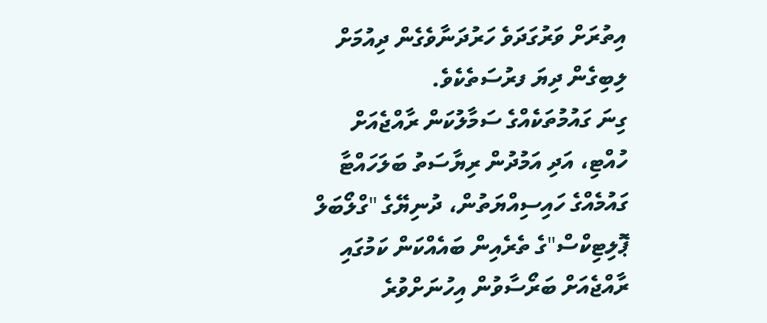އިތުރަށް ވަރުގަދަވެ ހަރުދަނާވެގެން ދިއުމަށް ލިބިގެން ދިޔަ ފރުސަތެކެވެ.
ގިނަ ގައުމުތަކެއްގެ ސަމާލުކަން ރާއްޖެއަށް ހުއްޓި، އަދި އަމުދުން ރިޔާސަތު ބަލަހައްޓާ ގައުމެއްގެ ހައިސިއްޔަތުން، ދުނިޔޭގެ "ގްލޯބަލް ޕޮލިޓިކްސް"ގެ ތެރެއިން ބައެއްކަން ކަމުގައި ރާއްޖެއަށް ބަރޯސާވުން އިހުނަށްވުރެ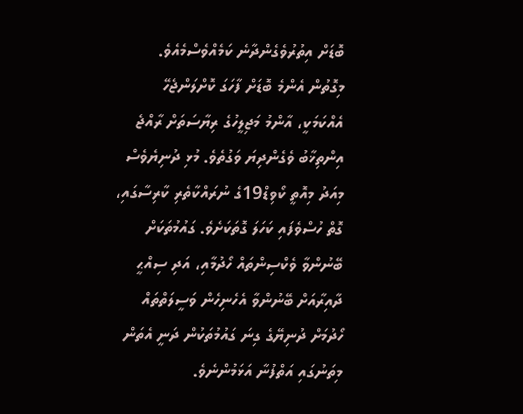ބޮޑަށް އިތުރުވެގެންދާނެ ކަމެއްވެސްމެއެވެ.
މިގޮތުން އެންމެ ބޮޑަށް ފާހަގަ ކޮށްލަންޖެހޭ އެއްކަމަކީ، އާންމު މަޖިލީހުގެ ރިޔާސަތަށް ރާއްޖެ އިންތިޚާބު ވެގެންދިޔަ ވަގުތެވެ. މުޅި ދުނިޔެވެސް މިއަދު މިއޮތީ ކޯވިޑް19ގެ ނުރައްކާތެރި ކާރިސާގައި، ގޮތް ހުސްވެފައި ކަހަލަ ގޮތަކަށެވެ. ގައުމުތަކަށް ބޭނުންވާ ވެކްސިންތައް ހޯދުމާއި، އަދި ސިއްޙީ ދާއިރާއަށް ބޭނުންވާ އެހެނިހެން ވަސީލަތްތައް ހޯދުމަށް ދުނިޔޭގެ ގިނަ ގައުމުތަކުން ދަނީ އެތަން މިތަނުގައި އަތްފުނާ އަޅަމުންނެވެ.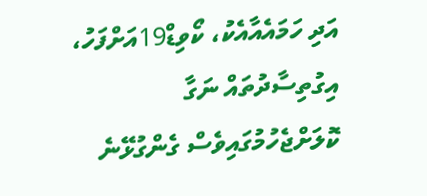އަދި ހަމައެއާއެކު، ކޯވިޑް19އަށްފަހު، އިގުތިސާދުތައް ނަގާ ކޮލަށްޖެހުމުގައިވެސް ގެންގުޅޭނެ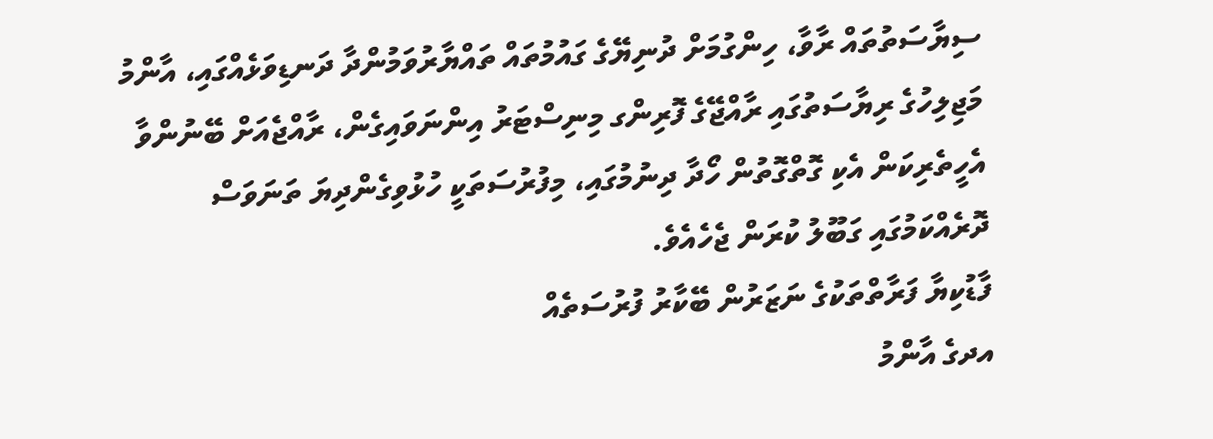ސިޔާސަތުތައް ރާވާ، ހިންގުމަށް ދުނިޔޭގެ ގައުމުތައް ތައްޔާރުވަމުންދާ ދަނޑިވަޅެއްގައި، އާންމު މަޖިލިހުގެ ރިޔާސަތުގައި ރާއްޖޭގެ ފޮރިންގ މިނިސްޓަރު އިންނަވައިގެން، ރާއްޖެއަށް ބޭނުންވާ އެހީތެރިކަން އެކި ގޮތްގޮތުން ހޯދާ ދިނުމުގައި، މިފުރުސަތަކީ ހުޅުވިގެންދިޔަ ތަނަވަސް ދޮރެއްކަމުގައި ގަބޫލު ކުރަން ޖެހެއެވެ.
ފާޑުކިޔާ ފަރާތްތަކުގެ ނަޒަރުން ބޭކާރު ފުރުސަތެއް
އދގެ އާންމު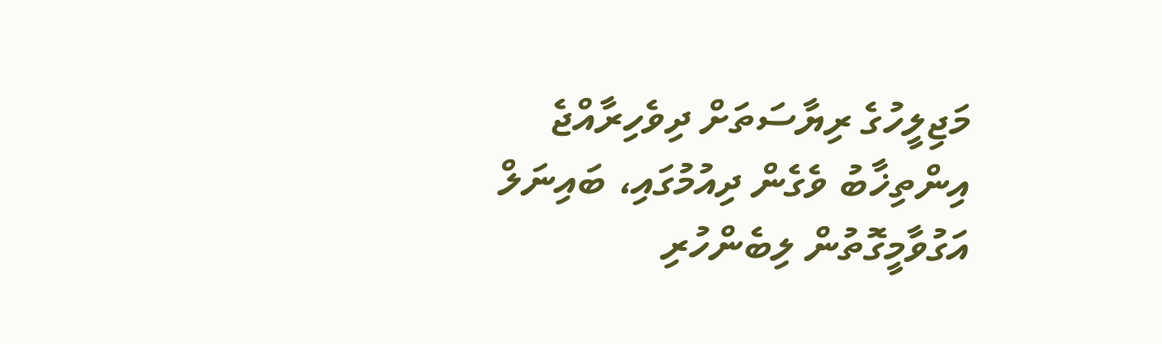މަޖިލީހުގެ ރިޔާސަތަށް ދިވެހިރާއްޖެ އިންތިޚާބު ވެގެން ދިއުމުގައި، ބައިނަލް އަގުވާމީގޮތުން ލިބެންހުރި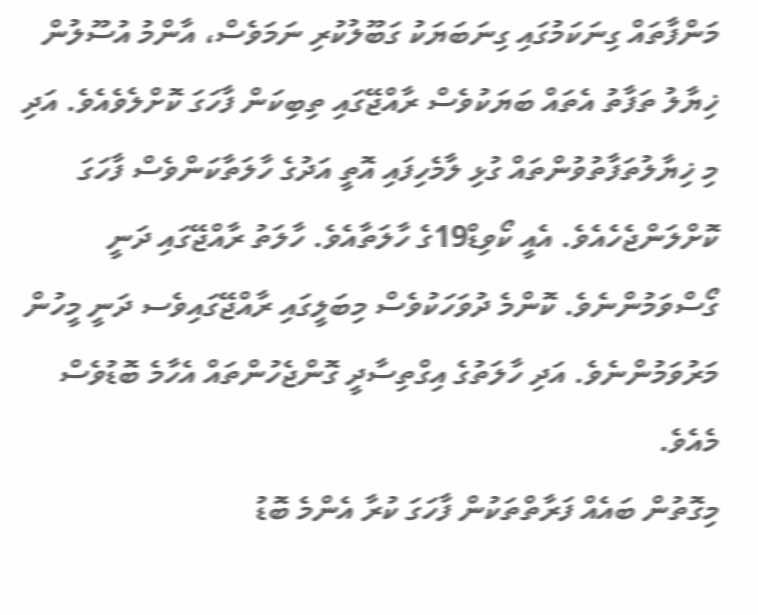މަންފާތައް ގިނަކަމުގައި ގިނަބަޔަކު ގަބޫލުކުރި ނަމަވެސް، އާންމު އުސޫލުން ޚިޔާލު ތަފާތު އެތައް ބަޔަކުވެސް ރާއްޖޭގައި ތިބިކަން ފާހަގަ ކޮށްލެވެއެވެ. އަދި މި ޚިޔާލުތަފާތުވުންތައް ގުޅި ލާމެހިފައި އޮތީ އަދުގެ ހާލަތާކަންވެސް ފާހަގަ ކޮށްލަންޖެހެއެވެ. އެއީ ކޯވިޑް19ގެ ހާލަތާއެވެ. ހާލަތު ރާއްޖޭގައި ދަނީ ގޯސްވަމުންނެވެ. ކޮންމެ ދުވަހަކުވެސް މިބަލީގައި ރާއްޖޭގައިވެސ ދަނީ މީހުން މަރުވަމުންނެވެ. އަދި ހާލަތުގެ އިގްތިސާދީ ގޮންޖެހުންތައް އެހާމެ ބޮޑުވެސް މެއެވެ.
މިގޮތުން ބައެއް ފަރާތްތަކުން ފާހަގަ ކުރާ އެންމެ ބޮޑު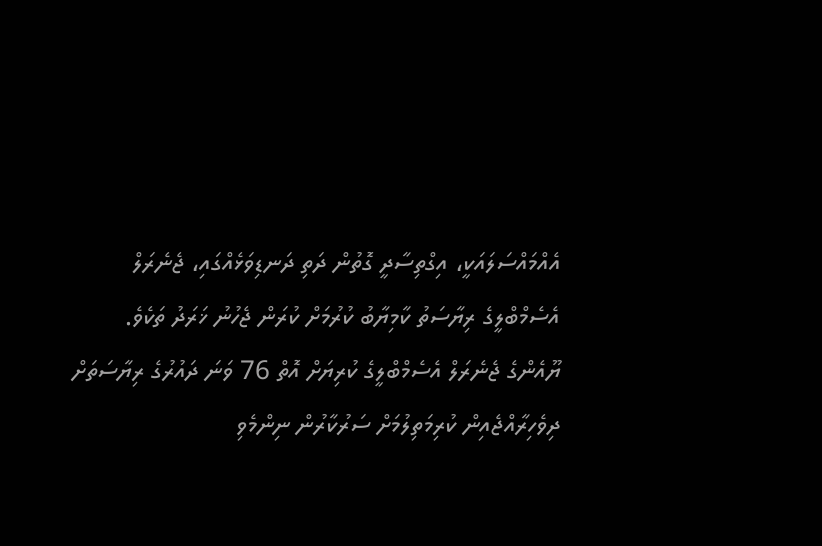އެއްމައްސަލައަކީ، އިގްތިސާދީ ގޮތުން ދަތި ދަނޑިވަޅެއްގައި، ޖެނެރަލް އެސެމްބްލީގެ ރިޔާސަތު ކާމިޔާބު ކުރުމަށް ކުރަން ޖެހުނު ޚަރަދު ތަކެވެ.
ޔޫއެންގެ ޖެނެރަލް އެސެމްބްލީގެ ކުރިޔަށް އޮތް 76 ވަނަ ދައުރުގެ ރިޔާސަތަށް ދިވެހިރާއްޖެއިން ކުރިމަތިލުމަށް ސަރުކާރުން ނިންމެވި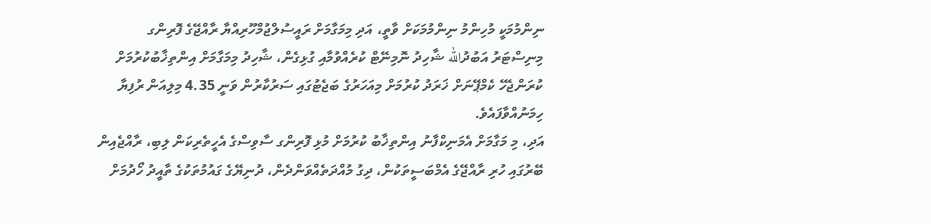ނިންމުމަކީ މުހިންމު ނިންމުމަކަށް ވާތީ، އަދި މިމަގާމަށް ރައީސުލްޖުމްހޫރިއްޔާ ރާއްޖޭގެ ފޮރިންގ މިނިސްޓަރު އަބުދުالله ޝާހިދު ނޮމިނޭޓް ކުރެއްވުމާއި ގުޅިގެން، ޝާހިދު މިމަގާމަށް އިންތިޚާބުކުރުމަށް ކުރަންޖެހޭ ކެމްޕޭނަށް ޚަރަދު ކުރުމަށް މިއަހަރުގެ ބަޖެޓުގައި ސަރުކާރުން ވަނީ 4.35 މިލިއަން ރުފިޔާ ހިމަނުއްވާފައެވެ.
އަދި، މި މަގާމަށް އެމަނިކްފާނު އިންތިޚާބު ކުރުމަށް މުޅި ފޮރިންގ ސާވިސްގެ އެހީތެރިކަން ލިބި، ރާއްޖެއިން ބޭރުގައި ހުރި ރާއްޖޭގެ އެމްބަސީތަކުން، ދިގު މުއްދަތެއްވަންދެން، ދުނިޔޭގެ ގައުމުތަކުގެ ތާއީދު ހޯދުމަށް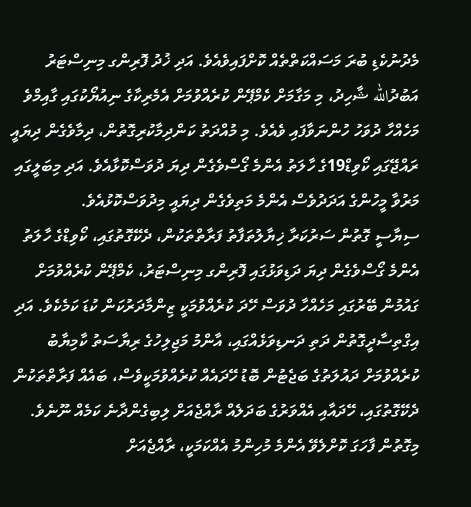މެދުނުކެޑި ބުރަ މަސައްކަތްތެއް ކޮށްފައިވެއެވެ. އަދި ޚުދު ފޮރިންގ މިނިސްޓަރު އަބުދުالله ޝާހިދު، މި މަގާމަށް ކެމްޕޭން ކުރެއްވުމަށް އެމެރިކާގެ ނިއުޔޯކުގައި ގާއިމްވެ މަހެއްހާ ދުވަހު ހުންނަވާފައި ވެއެވެ. މި މުއްދަތު ކަންދިމާކުރިގޮތުން، ދިމާވެގެން ދިޔައީ ރައްޖޭގައި ކޯވިޑް19ގެ ހާލަތު އެންމެ ގޯސްވެގެން ދިޔަ ދުވަސްކޮޅާއެވެ. އަދި މިބަލީގައި މަރުވާ މީހުންގެ އަދަދުވެސް އެންމެ މަތިވެގެން ދިޔައީ މިދުވަސްކޮޅުއެވެ.
ސިޔާސީ ގޮތުން ސަރުކަރާ ޚިޔާލުތަފާތު ފަރާތްތަކުން، ދެކޭގޮތުގައި، ކޯވިޑްގެ ހާލަތު އެންމެ ގޯސްވެގެން ދިޔަ ދަޑިވަޅުގައި ފޮރިންގ މިނިސްޓަރު، ކެމްޕޭން ކުރެއްވުމަށް ގައުމުން ބޭރުގައި މަހެއްހާ ދުވަސް ހޭދަ ކުރެއްވުމަކީ ޒިންމާދަރުކަން ކުޑަ ކަމެކެވެ. އަދި އިގްތިސާދީގޮތުން ދަތި ދަނޑިވަޅެއްގައި، އާންމު މަޖިލިހުގެ ރިޔާސަތު ކާމިޔާބު ކުރެއްވުމަށް ދައުލަތުގެ ބަޖެޓުން ބޮޑު ހޭދައެއް ކުރެއްވުމަކީވެސް، ބައެއް ފަރާތްތަކުން ދެކޭގޮތުގައި، ހޭދައާއި އެއްވަރުގެ ބަދަލެއް ރާއްޖެއަށް ލިބިގެންދާނެ ކަމެއް ނޫނެވެ.
މިގޮތުން ފާހަގަ ކޮށްލެވޭ އެންމެ މުހިންމު އެއްކަމަކީ، ރާއްޖެއަށް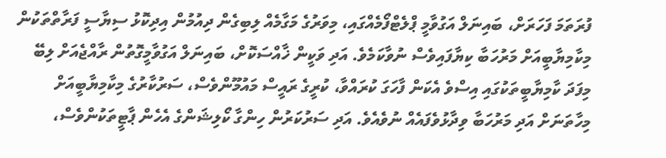ފުރަތަމަ ފަހަރަށް، ބައިނަލް އަގުވާމީ ޕްލެޓްފޯމެއްގައި، މިވަރުގެ މަގާމެއް ލިބިގެން ދިއުމުން އިދިކޮޅު ސިޔާސީ ފަރާތްތަކުން މިކާމިޔާބީއަށް މަރުހަބާ ކިޔާފައިވެސް ނުވާކަމެވެ. އަދި ވަކީން ޚާއްސަކޮށް، ބައިނަލް އަގުވާމީގޮތުން ރާއްޖެއަށް ލިބޭ މިފަދަ ކާމިޔާބީތަކުގައި އިސްވެ އެކަން ފާހަގަ ކުރައްވާ، ކުރީގެ ރައީސް މައުމޫންވެސް، ސަރުކާރުގެ މިކާމިޔާބީއަށް މިހާތަނަށް އަދި މަރުހަބާ ވިދާޅުވެފައެއް ނުވެއެވެ. އަދި ސަރުކަރުން ހިންގާ ކޯލިޝަންގެ އެހެން ޕާޓީތަކުންވެސް،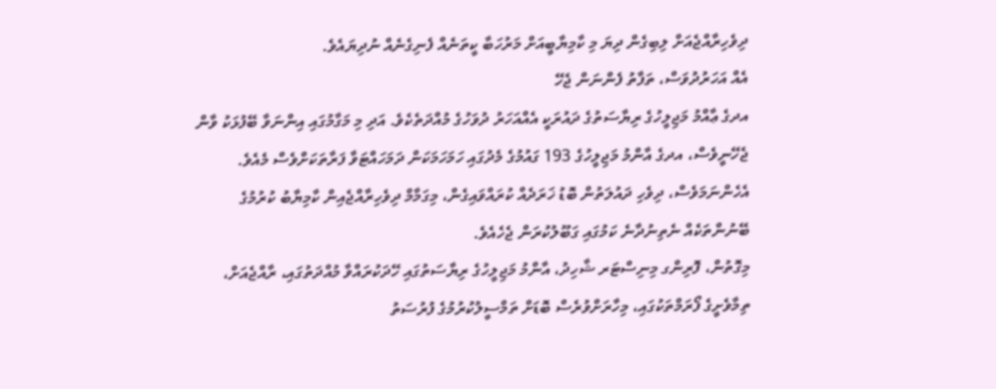ދިވެހިރާއްޖެއަށް ލިބިގެން ދިޔަ މި ކާމިޔާބީއަށް މަރުހަބާ ކީތަނެއް ފެނިގެނެއް ނުދިޔައެވެ.
އެއް އަހަރުދުވަސް، ތަފާތު ފެންނަން ޖެހޭ
އދގެ ޢާއްމު މަޖިލީހުގެ ރިޔާސަތުގެ ދައުރަކީ އެއްއަހަރު ދުވަހުގެ މުއްދަތެކެވެ. އަދި މި މަގާމުގައި އިންނަވާ ބޭފުޅަކު ވާން ޖެހޭނީވެސް، އދގެ އާންމު މަޖިލީހުގެ 193 ގައުމުގެ މެދުގައި ހަމަހަމަކަން ދަމަހައްޓަވާ ފަރާތަކަށްވެސް މެއެވެ.
އެހެންނަމަވެސް، ދިވެހި ދައުލަތުން ބޮޑު ޚަރަދެއް ކުރައްވައިގެން، މިގަމާމް ދިވެހިރާއްޖެއިން ކާމިޔާބު ކުރުމުގެ ބޭނުންތަކެއް ނެތިނުދާނެ ކަމުގައި ގަބޫލުކުރަން ޖެހެއެވެ.
މިގޮތުން، ފޮރިންގ މިނިސްޓަރ ޝާހިދު، އާންމު މަޖިލީހުގެ ރިޔާސަތުގައި ހޭދަކުރައްވާ މުއްދަތުގައި، ރާއްޖެއަށް، ތިމާވެށީގެ ފޯރަމްތަކުގައި، މިހާރަށްވުރެސް ބޮޑަށް ތަމްސީލުކުރުމުގެ ފުރުސަތު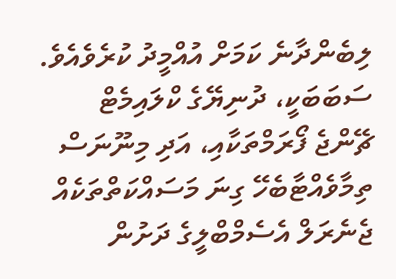ލިބެންދާނެ ކަމަށް އުއްމީދު ކުރެވެއެވެ. ސަބަބަކީ، ދުނިޔޭގެ ކްލައިމެޓް ޗޭންޖެ ފޯރަމްތަކާއި، އަދި މިނޫނަސް ތިމާވެއްޓާބެހޭ ގިނަ މަސައްކަތްތަކެއް ޖެނެރަލް އެސެމްބްލީގެ ދަށުން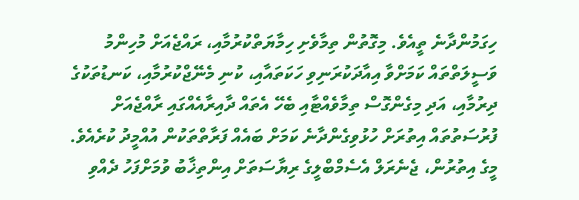ހިގަމުންދާނެ ތީއެވެ. މިގޮތުން ތިމާވެށި ހިމާޔަތްކުރުމާއި، ރައްޖެއަށް މުހިންމު ވަސީލަތްތައް ކަމަށްވާ އިއާދަކުރަނިވި ހަކަތައާއި، ކުނި މެނޭޖްކުރުމާއި، ކަނޑުތަކުގެ ދިރުމާއި، އަދި މިގެންގޮސް ތިމާވެއްޓާއި ބެހޭ އެތައް ދާއިރާއެއްގައި ރާއްޖެއަށް ފުރުސަތުތައް އިތުރަށް ހުޅުވިގެންދާނެ ކަމަށް ބައެއް ފަރާތްތަކުން އުއްމީދު ކުރެއެވެ.
މީގެ އިތުރުން، ޖެނެރަލް އެސެމްބްލީގެ ރިޔާސަތަށް އިންތިޚާބު ވުމަށްފަހު ދެއްވި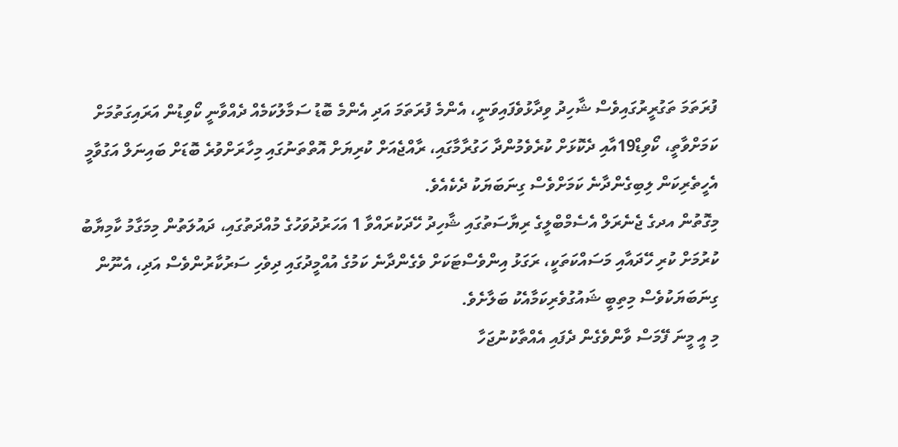ފުރަތަމަ ތަގުރީރުގައިވެސް ޝާހިދު ވިދާޅުވެފައިވަނީ، އެންމެ ފުރަތަމަ އަދި އެންމެ ބޮޑު ސަމާލުކަމެއް ދެއްވާނީ ކޯވިޑުން އަރައިގަތުމަށް ކަމަށްވާތީ، ކޯވިޑް19އާއި ދެކޮޅަށް ކުރެވެމުންދާ ހަގުރާމާގައި، ރާއްޖެއަށް ކުރިޔަށް އޮތްތަނުގައި މިހާރަށްވުރެ ބޮޑަށް ބައިނަލް އަގުވާމީ އެހީތެރިކަން ލިބިގެންދާނެ ކަމަށްވެސް ގިނަބަޔަކު ދެކެއެވެ.
މިގޮތުން އދގެ ޖެނެރަލް އެސެމްބްލީގެ ރިޔާސަތުގައި ޝާހިދު ހޭދަކުރައްވާ 1 އަހަރުދުވަހުގެ މުއްދަތުގައި، ދައުލަތުން މިމަގާމު ކާމިޔާބު ކުރުމަށް ކުރި ހޭދައާއި މަސައްކަތަކީ، ރަގަޅު އިންވެސްޓަކަށް ވެގެންދާނެ ކަމުގެ އުއްމީދުގައި ދިވެހި ސަރުކާރުންވެސް އަދި، އެނޫން ގިނަބަޔަކުވެސް މިތިބީ ޝައުގުވެރިކަމާއެކު ބަލާށެވެ.
މި އީ މީނަ ފޭމަސް ވާންވެގެން ދެފައި އެއްތާކުނުޖަހާ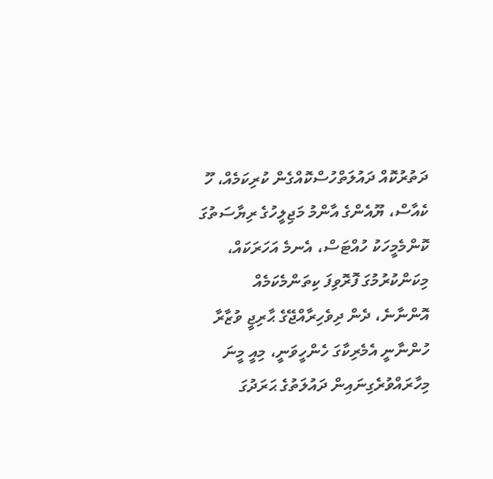ދަތުރުކޮއް ދައުލަތްހުސްކޮއްގެން ކުރިކަމެއް، ހޫ ކެއާސް، ޔޫއެންގެ އާންމު މަޖިލީހުގެ ރިޔާސަތުގަ ކޮންމެމީހަކު ހުއްޓަސް، އެނމެ އަހަރަކައް، މިކަންކުރުމުގަ ފޮރޮވިފަ ކިތަންމެކަމެއް އޮންނާނެ، ދެން ދިވެހިރާއްޖޭގެ ޙާރިޖީ ވުޒާރާ ހުންނާނީ އެމެރިކާގަ ހެންހީވަނީ، މިއީ މީނަ މިހާރައްވުރެގިނައިން ދައުލަތުގެ ޙަރަދުގަ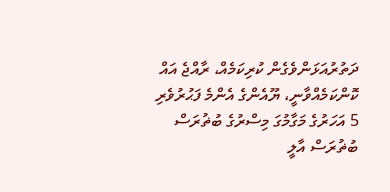ދަތުރުއަޅަންވެގެން ކުރިކަމެއް، ރާއްޖެ އައް ކޮންކަމެއްވާނީ، ޔޫއެންގެ އެންމެ ފަޙުރުވެރި 5 އަހަރުގެ މަގާމުގަ މިސްރުގެ ބުޡުރަސް ބުޡުރަސް އާލީ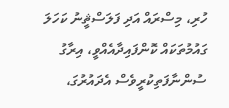ހުރި، މިސްރައް އަދި ފަލަސްޘީނު ކަހަލަ ގައުމުތަކައް ކޮންފައިދާއެއްވީ، އިރާގު ސުންނާފަތިކުރީވެސް އެދައުރުގަ،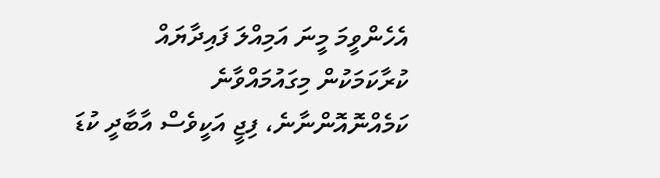އެހެންވީމަ މީނަ އަމިއްލަ ފައިދާޔައް ކުރާކަމަކުން މިގައުމައްވާނެ ކަމެއްނޮއޮންނާނެ، ފިޖީ އަކީވެސް އާބާދީ ކުޑަ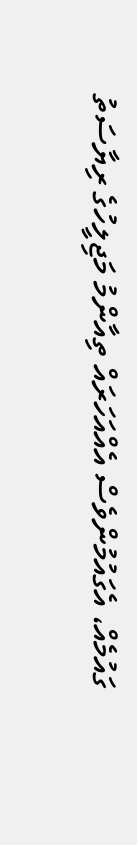ގައުމެއް، އެގައުމުންވެސް އެއްއަހަރައް ތިއާންމު މަޖިލީހުގެ ރިޔާސަތު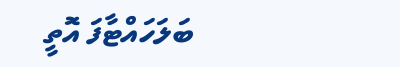ބަލަހައްޓާފަ އޮތީ